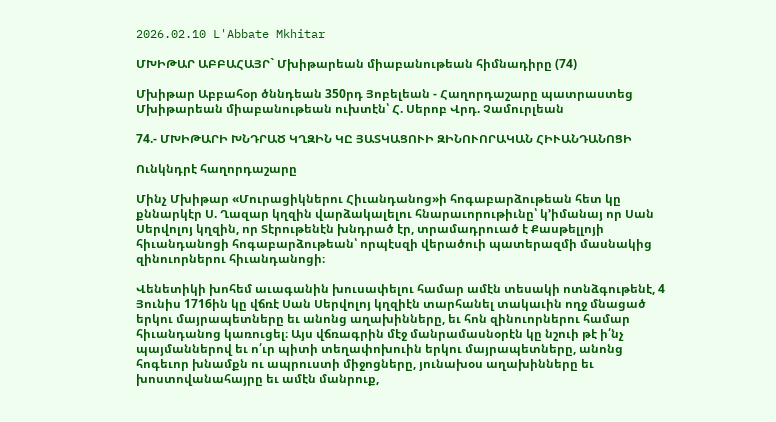2026.02.10 L'Abbate Mkhitar

ՄԽԻԹԱՐ ԱԲԲԱՀԱՅՐ` Մխիթարեան միաբանութեան հիմնադիրը (74)

Մխիթար Աբբահօր ծննդեան 350րդ Յոբելեան - Հաղորդաշարը պատրաստեց Մխիթարեան միաբանութեան ուխտէն՝ Հ. Սերոբ Վրդ. Չամուրլեան

74.- ՄԽԻԹԱՐԻ ԽՆԴՐԱԾ ԿՂԶԻՆ ԿԸ ՅԱՏԿԱՑՈՒԻ ԶԻՆՈՒՈՐԱԿԱՆ ՀԻՒԱՆԴԱՆՈՑԻ

Ունկնդրէ հաղորդաշարը

Մինչ Մխիթար «Մուրացիկներու Հիւանդանոց»ի հոգաբարձութեան հետ կը քննարկէր Ս. Ղազար կղզին վարձակալելու հնարաւորութիւնը՝ կ՚իմանայ որ Սան Սերվոլոյ կղզին, որ Տէրութենէն խնդրած էր, տրամադրուած է Քասթելլոյի հիւանդանոցի հոգաբարձութեան՝ որպէսզի վերածուի պատերազմի մասնակից զինուորներու հիւանդանոցի։

Վենետիկի խոհեմ աւագանին խուսափելու համար ամէն տեսակի ոտնձգութենէ, 4 Յունիս 1716ին կը վճռէ Սան Սերվոլոյ կղզիէն տարհանել տակաւին ողջ մնացած երկու մայրապետները եւ անոնց աղախինները, եւ հոն զինուորներու համար հիւանդանոց կառուցել։ Այս վճռագրին մէջ մանրամասնօրէն կը նշուի թէ ի՛նչ պայմաններով եւ ո՛ւր պիտի տեղափոխուին երկու մայրապետները, անոնց հոգեւոր խնամքն ու ապրուստի միջոցները, յունախօս աղախինները եւ խոստովանահայրը եւ ամէն մանրուք,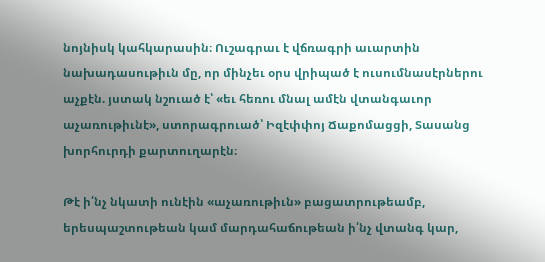նոյնիսկ կահկարասին։ Ուշագրաւ է վճռագրի աւարտին նախադասութիւն մը, որ մինչեւ օրս վրիպած է ուսումնասէրներու աչքէն. յստակ նշուած է՝ «եւ հեռու մնալ ամէն վտանգաւոր աչառութիւնէ», ստորագրուած՝ Իզէփփոյ Ճաքոմացցի, Տասանց խորհուրդի քարտուղարէն։

Թէ ի՛նչ նկատի ունէին «աչառութիւն» բացատրութեամբ, երեսպաշտութեան կամ մարդահաճութեան ի՛նչ վտանգ կար,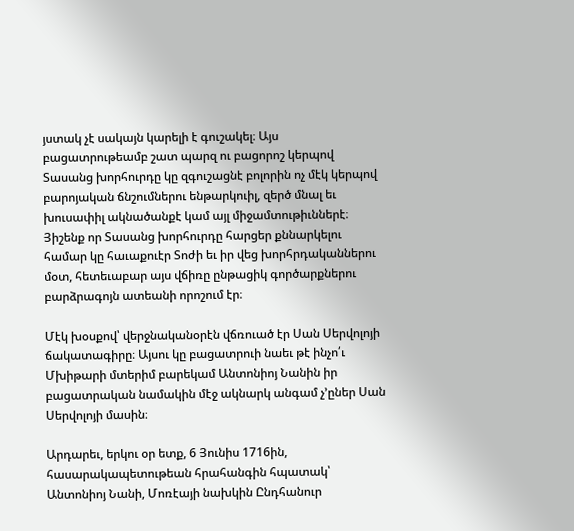յստակ չէ սակայն կարելի է գուշակել։ Այս բացատրութեամբ շատ պարզ ու բացորոշ կերպով Տասանց խորհուրդը կը զգուշացնէ բոլորին ոչ մէկ կերպով բարոյական ճնշումներու ենթարկուիլ, զերծ մնալ եւ խուսափիլ ակնածանքէ կամ այլ միջամտութիւններէ։ Յիշենք որ Տասանց խորհուրդը հարցեր քննարկելու համար կը հաւաքուէր Տոժի եւ իր վեց խորհրդականներու մօտ, հետեւաբար այս վճիռը ընթացիկ գործարքներու բարձրագոյն ատեանի որոշում էր։

Մէկ խօսքով՝ վերջնականօրէն վճռուած էր Սան Սերվոլոյի ճակատագիրը։ Այսու կը բացատրուի նաեւ թէ ինչո՛ւ Մխիթարի մտերիմ բարեկամ Անտոնիոյ Նանին իր բացատրական նամակին մէջ ակնարկ անգամ չ՚ըներ Սան Սերվոլոյի մասին։

Արդարեւ, երկու օր ետք, 6 Յունիս 1716ին, հասարակապետութեան հրահանգին հպատակ՝ Անտոնիոյ Նանի, Մոռէայի նախկին Ընդհանուր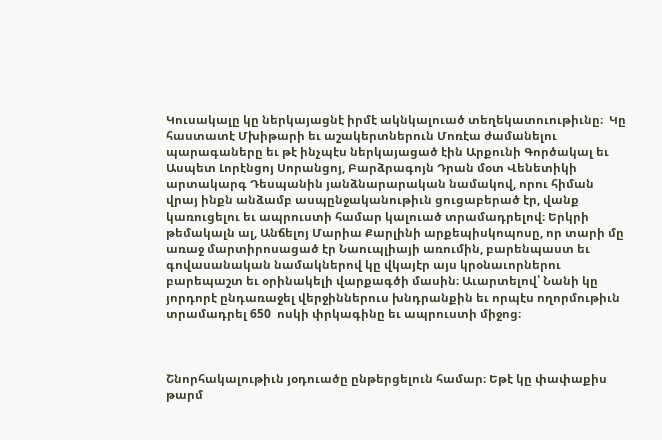Կուսակալը կը ներկայացնէ իրմէ ակնկալուած տեղեկատուութիւնը։  Կը հաստատէ Մխիթարի եւ աշակերտներուն Մոռէա ժամանելու պարագաները եւ թէ ինչպէս ներկայացած էին Արքունի Գործակալ եւ Ասպետ Լորէնցոյ Սորանցոյ, Բարձրագոյն Դրան մօտ Վենետիկի արտակարգ Դեսպանին յանձնարարական նամակով, որու հիման վրայ ինքն անձամբ ասպընջականութիւն ցուցաբերած էր, վանք կառուցելու եւ ապրուստի համար կալուած տրամադրելով։ Երկրի թեմակալն ալ, Անճելոյ Մարիա Քարլինի արքեպիսկոպոսը, որ տարի մը առաջ մարտիրոսացած էր Նաուպլիայի առումին, բարենպաստ եւ գովասանական նամակներով կը վկայէր այս կրօնաւորներու բարեպաշտ եւ օրինակելի վարքագծի մասին։ Աւարտելով՝ Նանի կը յորդորէ ընդառաջել վերջիններուս խնդրանքին եւ որպէս ողորմութիւն տրամադրել 650  ոսկի փրկագինը եւ ապրուստի միջոց։



Շնորհակալութիւն յօդուածը ընթերցելուն համար։ Եթէ կը փափաքիս թարմ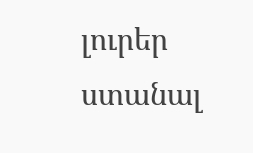լուրեր ստանալ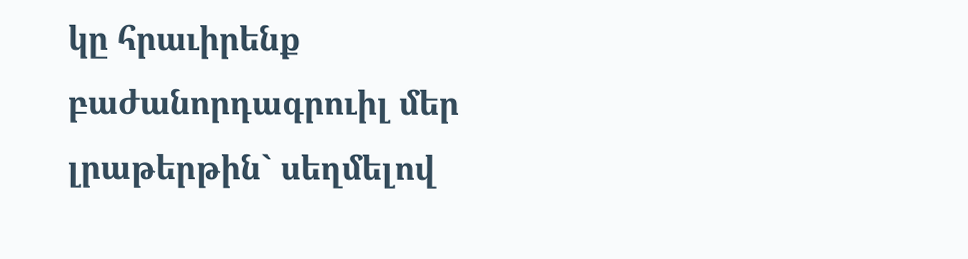կը հրաւիրենք բաժանորդագրուիլ մեր լրաթերթին` սեղմելով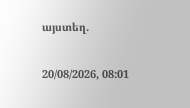այստեղ.

20/08/2026, 08:01